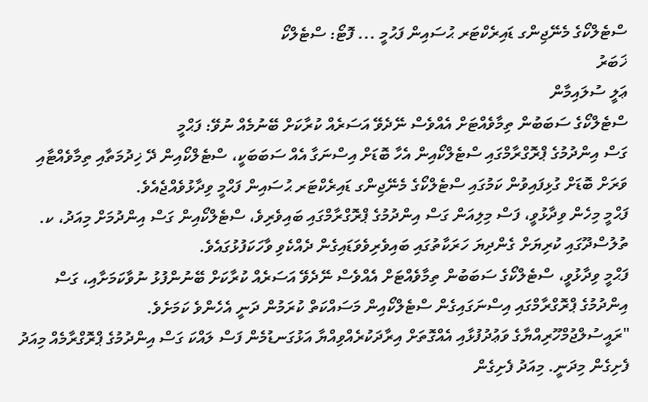ސްޓެލްކޯގެ މެނޭޖިންގ ޑައިރެކްޓަރ ޙުސައިން ފަޙުމީ ... ފޮޓޯ: ސްޓެލްކޯ
ޚަބަރު
ޢަލީ ސުލައިމާން
ސްޓެލްކޯގެ ސަބަބުން ތިމާވެއްޓަށް އެއްވެސް ނޭދެވޭ އަސަރެއް ކުރާކަށް ބޭނުމެއް ނުވޭ: ފަޙްމީ
ގަސް އިންދުމުގެ ޕްރޮގްރާމްގައި ސްޓެލްކޯއިން އެހާ ބޮޑަށް އިސްނަގާ އެއް ސަބަބަކީ، ސްޓެލްކޯއިން ދޭ ޚިދުމަތާއި ތިމާވެއްޓާއި ވަރަށް ބޮޑަށް ގުޅިފައިވުން ކަމުގައި ސްޓެލްކޯގެ މެނޭޖިންގ ޑައިރެކްޓަރ ޙުސައިން ފަޙްމީ ވިދާޅުވެއްޖެއެވެ.
ފަޙްމީ މިހެން ވިދާޅުވީ، ފަސް މިލިއަން ގަސް އިންދުމުގެ ޕްރޮގްރާމްގައި ބައިވެރިވެ، ސްޓެލްކޯއިން ގަސް އިންދުމަށް މިއަދު، ކ. ތުލުސްދޫގައި ކުރިޔަށް ގެންދިޔަ ހަރަކާތުގައި ބައިވެރިވެވަޑައިގެން ދެއްކެވި ވާހަކަފުޅުގައެވެ.
ފަޙްމީ ވިދާޅުވީ، ސްޓެލްކޯގެ ސަބަބުން ތިމާވެއްޓަށް އެއްވެސް ނޭދެވޭ އަސަރެއް ކުރާކަށް ބޭނުންފުޅު ނުވާކަމަށާއި، ގަސް އިންދުމުގެ ޕްރޮގްރާމްގައި އިސްނަގައިގެން ސްޓެލްކޯއިން މަސައްކަތް ކުރަމުން ދަނީ އެހެންވެ ކަމަށެވެ.
"ރައީސުލްޖުމްހޫރިއްޔާގެ ވަޢުދުފުޅާއި އެއްގޮތަށް އިރާދަކުރެއްވިއްޔާ އަޅުގަނޑުމެން ފަސް ލައްކަ ގަސް އިންދުމުގެ ޕްރޮގްރާމެއް މިއަދު ފެށިގެން މިދަނީ. މިއަދު ފެށިގެން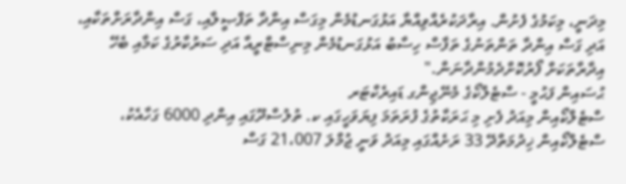މިދަނީ، މިކަމުގެ ފެށުން. އިރާދަކުރެއްވިއްޔާ އަޅުގަނޑުމެން މިގަސް އިންދާ ތަފްޞީލާއި، ގަސް އިންދާރަށްތަކާއި، އަދި ގަސް އިންދާ ތަންތަނުގެ ތަފާސް ހިސާބު އަޅުގަނޑުމެން މިނިސްޓްރީއާ އަދި ސަރުކާރުގެ ކަމާއި ބެހޭ އިދާރާތަކަށް ފޯރުކޮށްދެމުންދާނަން."
ޙުސައިން ފަޙުމީ - ސްޓެލްކޯގެ މެނޭޖިންގ ޑައިރެކްޓަރ
ސްޓެލްކޯއިން މިއަދު ފެށި މި ޙަރަކާތުގެ ފުރަތަމަ ފިޔަވަހީގައި ކ. ތުލުސްދޫގައި އިންދި 6000 ގަހާއެކު، ސްޓެލްކޯއިން ޚިދުމަތްދޭ 33 ރަށެއްގައި މިއަދު ވަނީ ޖުމްލަ 21،007 ގަސް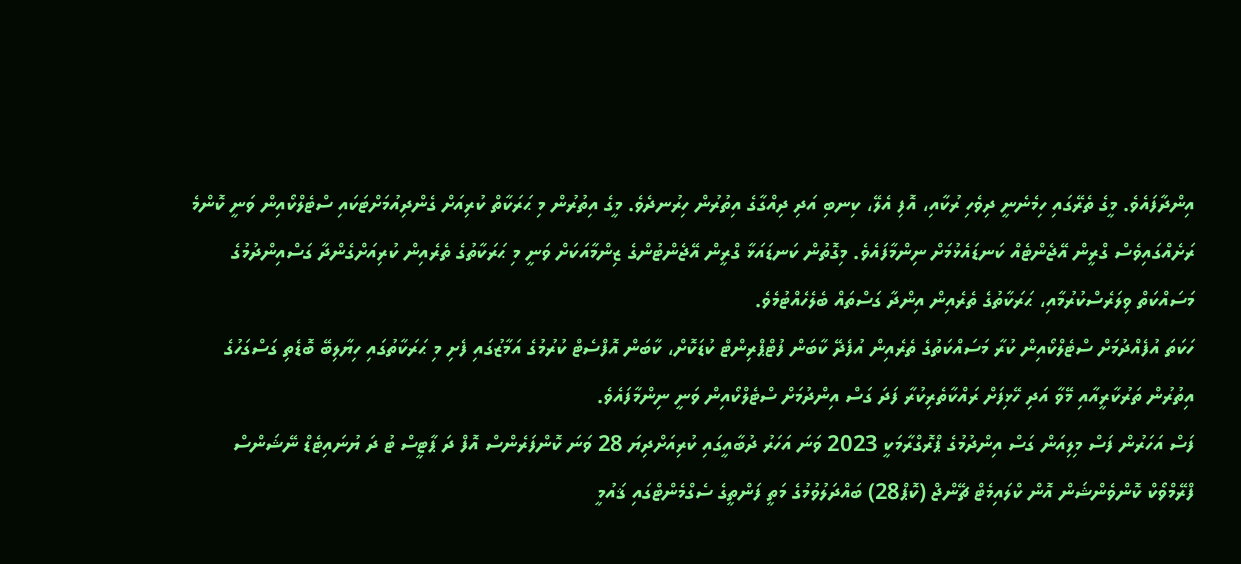އިންދާފައެވެ. މީގެ ތެރޭގައި ހިމެނެނީ ދިވެހި ރުކާއި، އޮފި އެލޭ، ކިނބި އަދި ދިއްގާގެ އިތުރުން ހިރުނދެވެ. މީގެ އިތުރުން މި ޙަރަކާތް ކުރިއަށް ގެންދިއުމަށްޓަކައި ސްޓެލްކޯއިން ވަނީ ކޮންމެ ރަށެއްގައިވެސް ގްރީން އޭޖެންޓެއް ކަނޑައެޅުމަށް ނިންމާފައެވެ. މިގޮތުން ކަނޑައަޅާ ގްރީން އޭޖެންޓުންގެ ޒިންމާއަކަށް ވަނީ މި ޙަރަކާތުގެ ތެރެއިން ކުރިއަށްގެންދާ ގަސްއިންދުމުގެ މަސައްކަތް ވިލަރެސްކުރުމާއި، ޙަރަކާތުގެ ތެރެއިން އިންދާ ގަސްތައް ބެލެހެއްޓުމެވެ.
ހަކަތަ އުފެއްދުމަށް ސްޓެލްކޯއިން ކުރާ މަސައްކަތުގެ ތެރެއިން އުފެދޭ ކާބަން ފުޓްޕްރިންޓް ކުޑަކޮށް، ކާބަން އޮފްސެޓް ކުރުމުގެ އަމާޒުގައި ފެށި މި ޙަރަކާތުގައި ހިޔާލިބޭ ބޮޑެތި ގަސްގަހުގެ އިތުރުން ތަރުކާރީއާއި މޭވާ އަދި ހޭޅިފަށް ރައްކާތެރިކުރާ ފަދަ ގަސް އިންދުމަށް ސްޓެލްކޯއިން ވަނީ ނިންމާފައެވެ.
ފަސް އަހަރުން ފަސް މިލިއަން ގަސް އިންދުމުގެ ޕްރޮގްރާމަކީ 2023 ވަނަ އަހަރު ދުބާއީގައި ކުރިއަށްދިޔަ 28 ވަނަ ކޮންފަރެންސް އޮފް ދަ ޕާޓީސް ޓު ދަ ޔުނައިޓެޑް ނޭޝަންސް ފްރޭމްވޯކް ކޮންވެންޝަން އޮން ކްލައިމެޓް ޗޭންޖް (ކޮޕް28) ބައްދަލުވުމުގެ މަތީ ފަންތީގެ ސެގްމެންޓްގައި ޤައުމީ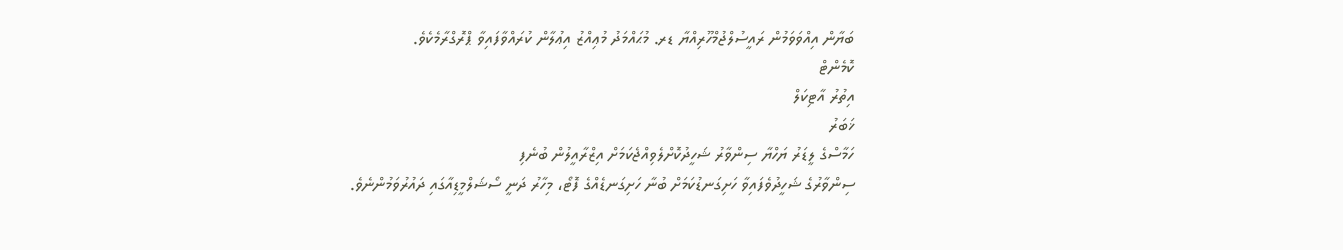ބަޔާން އިއްވަވަމުން ރައީސުލްޖުމްހޫރިއްޔާ ޑރ. މުޙައްމަދު މުޢިއްޒު އިޢުލާން ކުރައްވާފައިވާ ޕްރޮގްރާމެކެވެ.
ކޮމެންޓް
އިތުރު އާޓިކަލް
ޚަބަރު
ހަމާސްގެ ލީޑަރު ޔަހްޔާ ސިންވާރު ޝަހީދުކޮށްލެވިއްޖެކަމަށް އިޒްރާއީލުން ބުނެފި
ސިންވާރުގެ ޝަހީދުވެފައިވާ ހަށިގަނޑުކަމަށް ބުނާ ހަށިގަނޑެއްގެ ފޮޓޯ، މިހާރު ދަނީ ސޯޝަލްމީޑިއާގައި ދައުރުވަމުންނެވެ.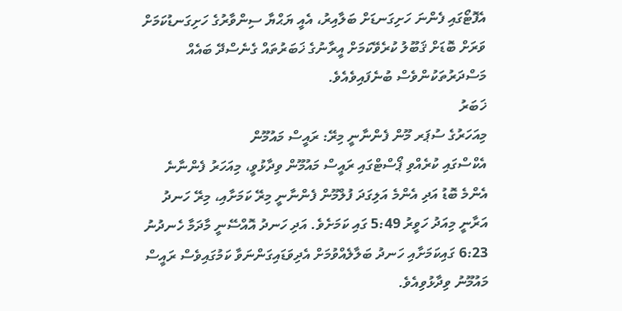އެފޮޓޯގައި ފެންނަ ހަށިގަނޑަށް ބަލާއިރު، އެއީ ޔަޙްޔާ ސިންވާރުގެ ހަށިގަނޑުކަމަށް ވަރަށް ބޮޑަށް ޤަބޫލު ކުރެވޭކަމަށް އީރާނުގެ ޚަބަރުތައް ގެނެސްދޭ ބައެއް މަސްދަރުތަކުންވެސް ބުނެފައިވެއެވެ.
ޚަބަރު
މިއަހަރުގެ ސުޕަރ މޫން ފެންނާނީ މިރޭ: ރައީސް މައުމޫން
އެކްސްގައި ކުރެއްވި ޕޯސްޓްގައި ރައީސް މައުމޫން ވިދާޅުވީ، މިއަހަރު ފެންނާނެ އެންމެ ބޮޑު އަދި އެންމެ އަލިގަދަ ފުލްމޫން ފެންނާނީ މިރޭ ކަމަށާއި، މިރޭ ހަނދު އަރާނީ މިއަދު ހަވީރު 5:49 ގައި ކަމަށެވެ. އަދި ހަނދު އޮއްސޭނީ މާދަމާ ހެނދުނު 6:23 ގައިކަމަށާއި ހަނދު ބަލާލެއްވުމަށް އެދިވަޑައިގަންނަވާ ކަމުގައިވެސް ރައީސް މައުމޫނު ވިދާޅުވިއެވެ.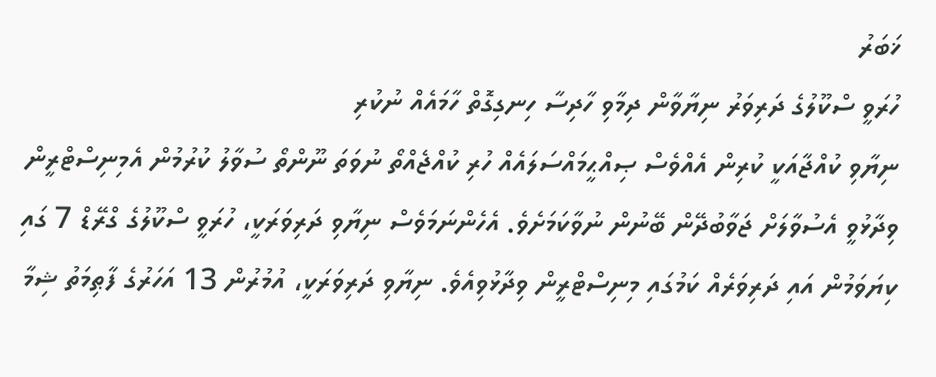ޚަބަރު
ހުރަވީ ސްކޫލުގެ ދަރިވަރު ނިޔާވާން ދިމާވި ހާދިސާ ހިނގިގޮތް ހާމައެއް ނުކުރި
ނިޔާވި ކުއްޖާއަކީ ކުރިން އެއްވެސް ޞިއްޙީމައްސަލައެއް ހުރި ކުއްޖެއްތޯ ނުވަތަ ނޫންތޯ ސުވާލު ކުރުމުން އެމިނިސްޓްރީން ވިދާޅުވީ އެސުވާލަށް ޖަވާބުދޭން ބޭނުން ނުވާކަމަށެވެ. އެހެންނަމަވެސް ނިޔާވި ދަރިވަރަކީ، ހުރަވީ ސްކޫލުގެ ގްރޭޑް 7 ގައި ކިޔަވަމުން އައި ދަރިވަރެއް ކަމުގައި މިނިސްޓްރީން ވިދާޅުވިއެވެ. ނިޔާވި ދަރިވަރަކީ، އުމުރުން 13 އަހަރުގެ ފާޠިމަތު ޝިމާ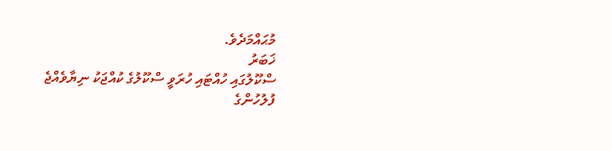މުޙައްމަދެވެ.
ޚަބަރު
ސްކޫލުގައި ހުއްޓައި ހުރަވީ ސްކޫލުގެ ކުއްޖަކު ނިޔާވެއްޖެ
ފުލުހުންގެ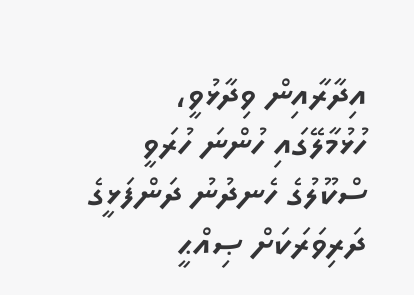އިދާރާއިން ވިދާޅުވީ، ހުޅުމާލޭގައި ހުންނަ ހުރަވީ ސްކޫލުގެ ހެނދުނު ދަންފަޅީގެ ދަރިވަރަކަށް ޞިއްޙީ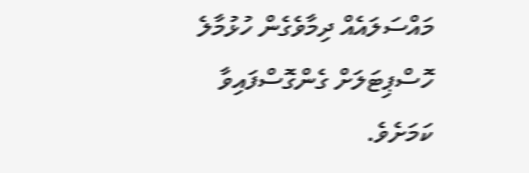މައްސަލައެއް ދިމާވެގެން ހުޅުމާލެ ހޮސްޕިޓަލަށް ގެންގޮސްފައިވާ ކަމަށެވެ.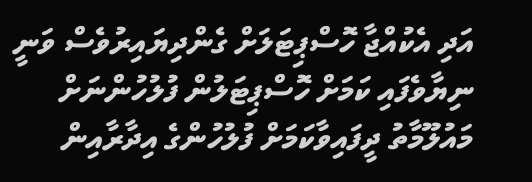އަދި އެކުއްޖާ ހޮސްޕިޓަލަށް ގެންދިޔައިރުވެސް ވަނީ ނިޔާވެފައި ކަމަށް ހޮސްޕިޓަލުން ފުލުހުންނަށް މައުލޫމާތު ދީފައިވާކަމަށް ފުލުހުންގެ އިދާރާއިން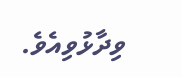ވިދާޅުވިއެވެ.